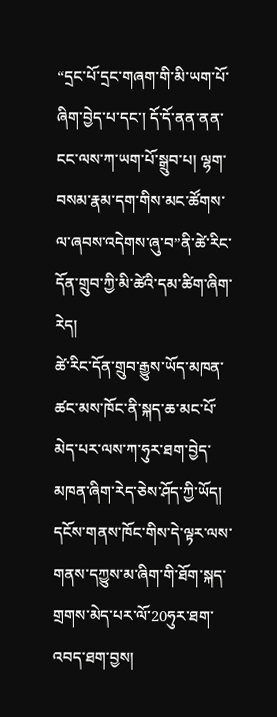“དྲང་པོ་དྲང་གཞག་གི་མི་ཡག་པོ་ཞིག་བྱེད་པ་དང་། དོ་དོ་ནན་ནན་ངང་ལས་ཀ་ཡག་པོ་སྒྲུབ་པ། ལྷག་བསམ་རྣམ་དག་གིས་མང་ཚོགས་ལ་ཞབས་འདེགས་ཞུ་བ”ནི་ཚེ་རིང་དོན་གྲུབ་ཀྱི་མི་ཚེའི་དམ་ཚིག་ཞིག་རེད།
ཚེ་རིང་དོན་གྲུབ་རྒྱུས་ཡོད་མཁན་ཚང་མས་ཁོང་ནི་སྐད་ཆ་མང་པོ་མེད་པར་ལས་ཀ་ཧུར་ཐག་བྱེད་མཁན་ཞིག་རེད་ཅེས་ཤོད་ཀྱི་ཡོད། དངོས་གནས་ཁོང་གིས་དེ་ལྟར་ལས་གནས་དཀྱུས་མ་ཞིག་གི་ཐོག་སྐད་གྲགས་མེད་པར་ལོ་20ཧུར་ཐག་འབད་ཐག་བྱས།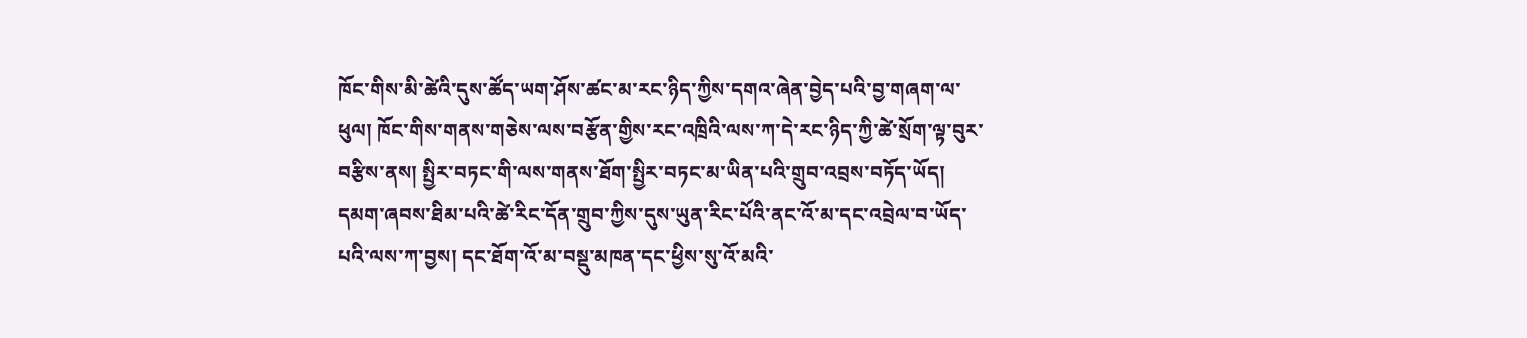ཁོང་གིས་མི་ཚེའི་དུས་ཚོད་ཡག་ཤོས་ཚང་མ་རང་ཉིད་ཀྱིས་དགའ་ཞེན་བྱེད་པའི་བྱ་གཞག་ལ་ཕུལ། ཁོང་གིས་གནས་གཅེས་ལས་བརྩོན་གྱིས་རང་འཁྲིའི་ལས་ཀ་དེ་རང་ཉིད་ཀྱི་ཚེ་སྲོག་ལྟ་བུར་བརྩིས་ནས། སྤྱིར་བཏང་གི་ལས་གནས་ཐོག་སྤྱིར་བཏང་མ་ཡིན་པའི་གྲུབ་འབྲས་བཏོད་ཡོད།
དམག་ཞབས་ཐིམ་པའི་ཚེ་རིང་དོན་གྲུབ་ཀྱིས་དུས་ཡུན་རིང་པོའི་ནང་འོ་མ་དང་འབྲེལ་བ་ཡོད་པའི་ལས་ཀ་བྱས། དང་ཐོག་འོ་མ་བསྡུ་མཁན་དང་ཕྱིས་སུ་འོ་མའི་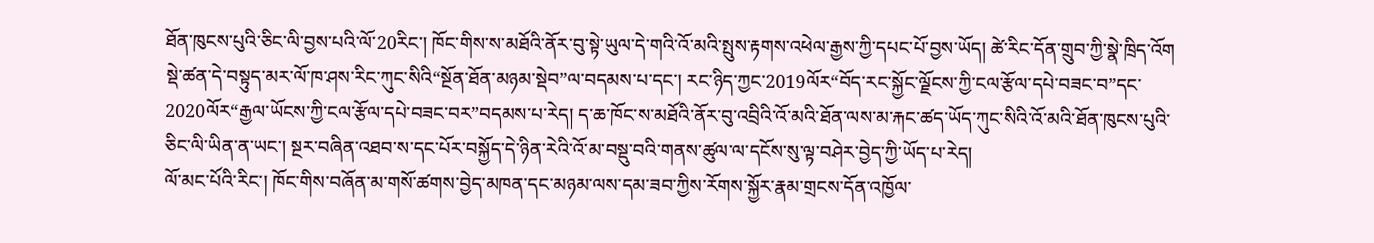ཐོན་ཁུངས་པུའི་ཅིང་ལི་བྱས་པའི་ལོ་20རིང་། ཁོང་གིས་ས་མཐོའི་ནོར་བུ་སྟེ་ཡུལ་དེ་གའི་འོ་མའི་སྤུས་རྟགས་འཕེལ་རྒྱས་ཀྱི་དཔང་པོ་བྱས་ཡོད། ཚེ་རིང་དོན་གྲུབ་ཀྱི་སྣེ་ཁྲིད་འོག སྡེ་ཚན་དེ་བསྟུད་མར་ལོ་ཁ་ཤས་རིང་ཀུང་སིའི“སྔོན་ཐོན་མཉམ་སྡེབ”ལ་བདམས་པ་དང་། རང་ཉིད་ཀྱང་2019ལོར“བོད་རང་སྐྱོང་ལྗོངས་ཀྱི་ངལ་རྩོལ་དཔེ་བཟང་བ”དང་2020ལོར“རྒྱལ་ཡོངས་ཀྱི་ངལ་རྩོལ་དཔེ་བཟང་བར”བདམས་པ་རེད། ད་ཆ་ཁོང་ས་མཐོའི་ནོར་བུ་འབྲིའི་འོ་མའི་ཐོན་ལས་མ་རྐང་ཚད་ཡོད་ཀུང་སིའི་འོ་མའི་ཐོན་ཁུངས་པུའི་ཅིང་ལི་ཡིན་ན་ཡང་། སྔར་བཞིན་འཐབ་ས་དང་པོར་བསྐྱོད་དེ་ཉིན་རེའི་འོ་མ་བསྡུ་བའི་གནས་ཚུལ་ལ་དངོས་སུ་ལྟ་བཤེར་བྱེད་ཀྱི་ཡོད་པ་རེད།
ལོ་མང་པོའི་རིང་། ཁོང་གིས་བཞོན་མ་གསོ་ཚགས་བྱེད་མཁན་དང་མཉམ་ལས་དམ་ཟབ་ཀྱིས་རོགས་སྐྱོར་རྣམ་གྲངས་དོན་འཁྱོལ་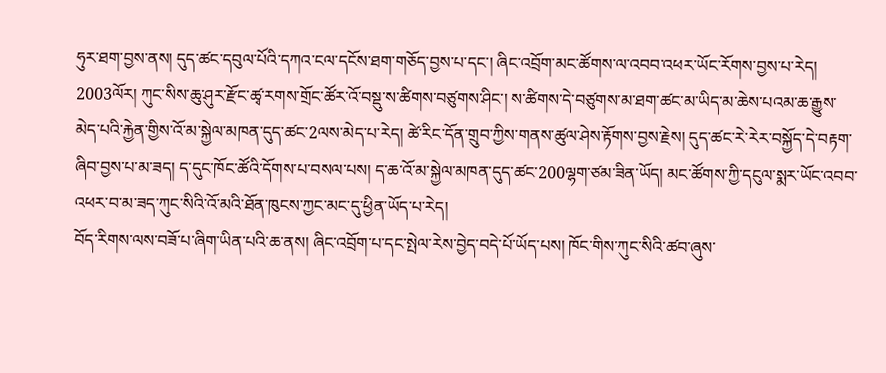ཧུར་ཐག་བྱས་ནས། དུད་ཚང་དབུལ་པོའི་དཀའ་ངལ་དངོས་ཐག་གཅོད་བྱས་པ་དང་། ཞིང་འབྲོག་མང་ཚོགས་ལ་འབབ་འཕར་ཡོང་རོགས་བྱས་པ་རེད། 2003ལོར། ཀུང་སིས་ཆུ་ཤུར་རྫོང་ཚྭ་རགས་གྲོང་ཚོར་འོ་བསྡུ་ས་ཚིགས་བཙུགས་ཤིང་། ས་ཚིགས་དེ་བཙུགས་མ་ཐག་ཚང་མ་ཡིད་མ་ཆེས་པའམ་ཆ་རྒྱུས་མེད་པའི་རྐྱེན་གྱིས་འོ་མ་སྐྱེལ་མཁན་དུད་ཚང་2ལས་མེད་པ་རེད། ཚེ་རིང་དོན་གྲུབ་ཀྱིས་གནས་ཚུལ་ཤེས་རྟོགས་བྱས་རྗེས། དུད་ཚང་རེ་རེར་བསྐྱོད་དེ་བརྟག་ཞིབ་བྱས་པ་མ་ཟད། ད་དུང་ཁོང་ཚོའི་དོགས་པ་བསལ་པས། ད་ཆ་འོ་མ་སྐྱེལ་མཁན་དུད་ཚང་200ལྷག་ཙམ་ཟིན་ཡོད། མང་ཚོགས་ཀྱི་དངུལ་སྨར་ཡོང་འབབ་འཕར་བ་མ་ཟད་ཀུང་སིའི་འོ་མའི་ཐོན་ཁུངས་ཀྱང་མང་དུ་ཕྱིན་ཡོད་པ་རེད།
བོད་རིགས་ལས་བཟོ་པ་ཞིག་ཡིན་པའི་ཆ་ནས། ཞིང་འབྲོག་པ་དང་སྤེལ་རེས་བྱེད་བདེ་པོ་ཡོད་པས། ཁོང་གིས་ཀུང་སིའི་ཚབ་ཞུས་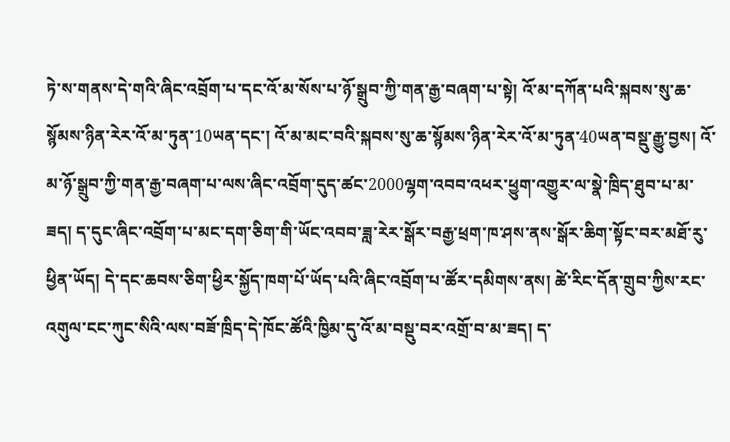ཏེ་ས་གནས་དེ་གའི་ཞིང་འབྲོག་པ་དང་འོ་མ་སོས་པ་ཉོ་སྒྲུབ་ཀྱི་གན་རྒྱ་བཞག་པ་སྟེ། འོ་མ་དཀོན་པའི་སྐབས་སུ་ཆ་སྙོམས་ཉིན་རེར་འོ་མ་ཏུན་10ཡན་དང་། འོ་མ་མང་བའི་སྐབས་སུ་ཆ་སྙོམས་ཉིན་རེར་འོ་མ་ཏུན་40ཡན་བསྡུ་རྒྱུ་བྱས། འོ་མ་ཉོ་སྒྲུབ་ཀྱི་གན་རྒྱ་བཞག་པ་ལས་ཞིང་འབྲོག་དུད་ཚང་2000ལྷག་འབབ་འཕར་ཕྱུག་འགྱུར་ལ་སྣེ་ཁྲིད་ཐུབ་པ་མ་ཟད། ད་དུང་ཞིང་འབྲོག་པ་མང་དག་ཅིག་གི་ཡོང་འབབ་ཟླ་རེར་སྒོར་བརྒྱ་ཕྲག་ཁ་ཤས་ནས་སྒོར་ཆིག་སྟོང་བར་མཐོ་རུ་ཕྱིན་ཡོད། དེ་དང་ཆབས་ཅིག་ཕྱིར་སྐྱོད་ཁག་པོ་ཡོད་པའི་ཞིང་འབྲོག་པ་ཚོར་དམིགས་ནས། ཚེ་རིང་དོན་གྲུབ་ཀྱིས་རང་འགུལ་ངང་ཀུང་སིའི་ལས་བཟོ་ཁྲིད་དེ་ཁོང་ཚོའི་ཁྱིམ་དུ་འོ་མ་བསྡུ་བར་འགྲོ་བ་མ་ཟད། ད་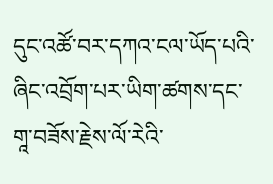དུང་འཚོ་བར་དཀའ་ངལ་ཡོད་པའི་ཞིང་འབྲོག་པར་ཡིག་ཚགས་དང་གཱ་བཟོས་རྗེས་ལོ་རེའི་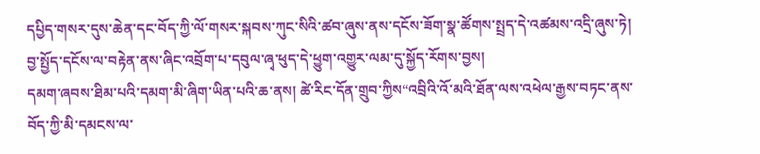དཔྱིད་གསར་དུས་ཆེན་དང་བོད་ཀྱི་ལོ་གསར་སྐབས་ཀུང་སིའི་ཚབ་ཞུས་ནས་དངོས་ཟོག་སྣ་ཚོགས་སྤྲད་དེ་འཚམས་འདྲི་ཞུས་ཏེ། བྱ་སྤྱོད་དངོས་ལ་བརྟེན་ནས་ཞིང་འབྲོག་པ་དབུལ་ཞྭ་ཕུད་དེ་ཕྱུག་འགྱུར་ལམ་དུ་སྐྱོད་རོགས་བྱས།
དམག་ཞབས་ཐིམ་པའི་དམག་མི་ཞིག་ཡིན་པའི་ཆ་ནས། ཚེ་རིང་དོན་གྲུབ་ཀྱིས“འབྲིའི་འོ་མའི་ཐོན་ལས་འཕེལ་རྒྱས་བཏང་ནས་བོད་ཀྱི་མི་དམངས་ལ་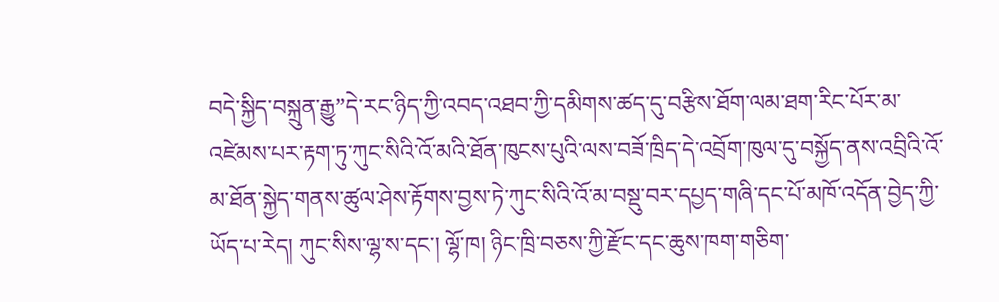བདེ་སྐྱིད་བསྐྲུན་རྒྱུ”དེ་རང་ཉིད་ཀྱི་འབད་འཐབ་ཀྱི་དམིགས་ཚད་དུ་བརྩིས་ཐོག་ལམ་ཐག་རིང་པོར་མ་འཛེམས་པར་རྟག་ཏུ་ཀུང་སིའི་འོ་མའི་ཐོན་ཁུངས་པུའི་ལས་བཟོ་ཁྲིད་དེ་འབྲོག་ཁུལ་དུ་བསྐྱོད་ནས་འབྲིའི་འོ་མ་ཐོན་སྐྱེད་གནས་ཚུལ་ཤེས་རྟོགས་བྱས་ཏེ་ཀུང་སིའི་འོ་མ་བསྡུ་བར་དཔྱད་གཞི་དང་པོ་མཁོ་འདོན་བྱེད་ཀྱི་ཡོད་པ་རེད། ཀུང་སིས་ལྷ་ས་དང་། ལྷོ་ཁ། ཉིང་ཁྲི་བཅས་ཀྱི་རྫོང་དང་ཆུས་ཁག་གཅིག་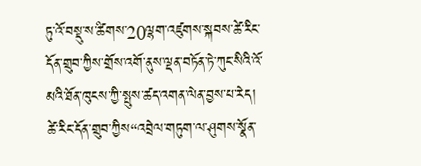ཏུ་འོ་བསྡུ་ས་ཚིགས་20ལྷག་འཛུགས་སྐབས་ཚེ་རིང་དོན་གྲུབ་ཀྱིས་གྲོས་འགོ་ནུས་ལྡན་བཏོན་ཏེ་ཀུང་སིའི་འོ་མའི་ཐོན་ཁུངས་ཀྱི་སྤུས་ཚད་འགན་ལེན་བྱས་པ་རེད།
ཚེ་རིང་དོན་གྲུབ་ཀྱིས“འབྲེལ་གཏུག་ལ་ཤུགས་སྣོན་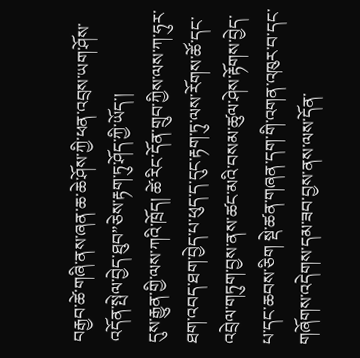བརྒྱབ་ཚེ་གཞི་ནས་ཞན་ཆ་ཆེ་ཤོས་ཀྱི་ཕན་འབྲས་ཡག་ཤོས་འདོན་སྤེལ་བྱེད་ཐུབ”ཅེས་རྟག་ཏུ་ཤོད་ཀྱི་ཡོད་།
དུས་རྒྱུན་གྱི་ལས་ཀའི་ཁྲོད། ཚེ་རིང་དོན་གྲུབ་ཀྱིས་ལས་ཀ་ཧུར་ཐག་འབད་ཐག་བྱེད་པ་ཕུད་ད་དུང་རྟག་ཏུ་ལས་རོགས་ཚོ་དང་འབྲེལ་གཏུག་བྱས་ནས་ཚང་མའི་བསམ་ཚུལ་ཤེས་རྟོགས་བྱེད་པ་དང་ཆབས་ཅིག སྡེ་ཚན་གཞན་དག་གི་འགན་འཁུར་བ་དང་གཞོགས་འདེགས་དམ་ཟབ་བྱས་ནས་ལས་དོན་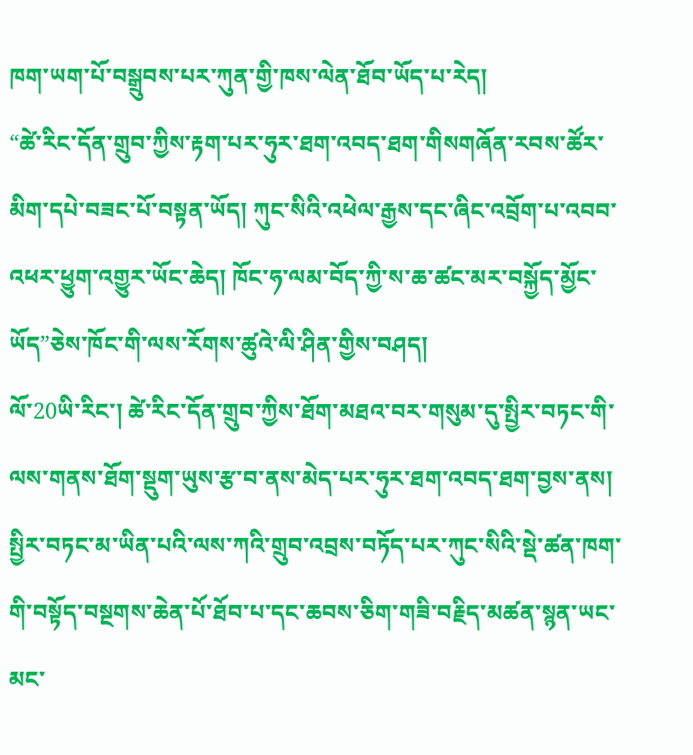ཁག་ཡག་པོ་བསྒྲུབས་པར་ཀུན་གྱི་ཁས་ལེན་ཐོབ་ཡོད་པ་རེད།
“ཚེ་རིང་དོན་གྲུབ་ཀྱིས་རྟག་པར་ཧུར་ཐག་འབད་ཐག་གིསགཞོན་རབས་ཚོར་མིག་དཔེ་བཟང་པོ་བསྟན་ཡོད། ཀུང་སིའི་འཕེལ་རྒྱས་དང་ཞིང་འབྲོག་པ་འབབ་འཕར་ཕྱུག་འགྱུར་ཡོང་ཆེད། ཁོང་ཧ་ལམ་བོད་ཀྱི་ས་ཆ་ཚང་མར་བསྐྱོད་མྱོང་ཡོད”ཅེས་ཁོང་གི་ལས་རོགས་ཚུའེ་ལི་ཤིན་གྱིས་བཤད།
ལོ་20ཡི་རིང་། ཚེ་རིང་དོན་གྲུབ་ཀྱིས་ཐོག་མཐའ་བར་གསུམ་དུ་སྤྱིར་བཏང་གི་ལས་གནས་ཐོག་སྡུག་ཡུས་རྩ་བ་ནས་མེད་པར་ཧུར་ཐག་འབད་ཐག་བྱས་ནས། སྤྱིར་བཏང་མ་ཡིན་པའི་ལས་ཀའི་གྲུབ་འབྲས་བཏོད་པར་ཀུང་སིའི་སྡེ་ཚན་ཁག་གི་བསྟོད་བསྔགས་ཆེན་པོ་ཐོབ་པ་དང་ཆབས་ཅིག་གཟི་བརྗིད་མཚན་སྙན་ཡང་མང་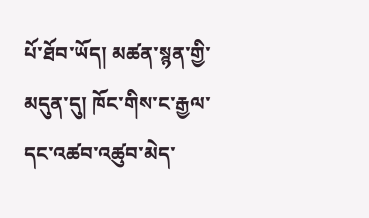པོ་ཐོབ་ཡོད། མཚན་སྙན་གྱི་མདུན་དུ། ཁོང་གིས་ང་རྒྱལ་དང་འཚབ་འཚུབ་མེད་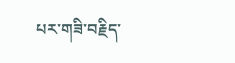པར་གཟི་བརྗིད་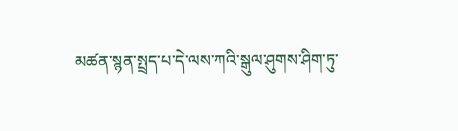མཚན་སྙན་སྤྲད་པ་དེ་ལས་ཀའི་སྒུལ་ཤུགས་ཤིག་ཏུ་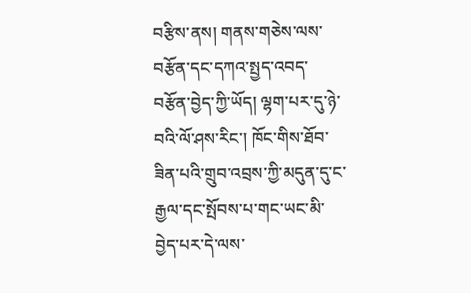བརྩིས་ནས། གནས་གཅེས་ལས་བརྩོན་དང་དཀའ་སྤྱད་འབད་བརྩོན་བྱེད་ཀྱི་ཡོད། ལྷག་པར་དུ་ཉེ་བའི་ལོ་ཤས་རིང་། ཁོང་གིས་ཐོབ་ཟིན་པའི་གྲུབ་འབྲས་ཀྱི་མདུན་དུ་ང་རྒྱལ་དང་སྤོབས་པ་གང་ཡང་མི་བྱེད་པར་དེ་ལས་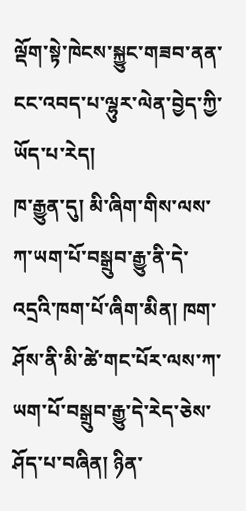ལྡོག་སྟེ་ཁེངས་སྐྱུང་གཟབ་ནན་ངང་འབད་པ་ལྷུར་ལེན་བྱེད་ཀྱི་ཡོད་པ་རེད།
ཁ་རྒྱུན་དུ། མི་ཞིག་གིས་ལས་ཀ་ཡག་པོ་བསྒྲུབ་རྒྱུ་ནི་དེ་འདྲའི་ཁག་པོ་ཞིག་མིན། ཁག་ཤོས་ནི་མི་ཚེ་གང་པོར་ལས་ཀ་ཡག་པོ་བསྒྲུབ་རྒྱུ་དེ་རེད་ཅེས་ཤོད་པ་བཞིན། ཉིན་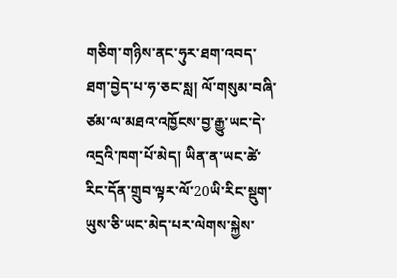གཅིག་གཉིས་ནང་ཧུར་ཐག་འབད་ཐག་བྱེད་པ་ཧ་ཅང་སླ། ལོ་གསུམ་བཞི་ཙམ་ལ་མཐའ་འཁྱོངས་བྱ་རྒྱུ་ཡང་དེ་འདྲའི་ཁག་པོ་མེད། ཡིན་ན་ཡང་ཚེ་རིང་དོན་གྲུབ་ལྟར་ལོ་20ཡི་རིང་སྡུག་ཡུས་ཅི་ཡང་མེད་པར་ལེགས་སྐྱེས་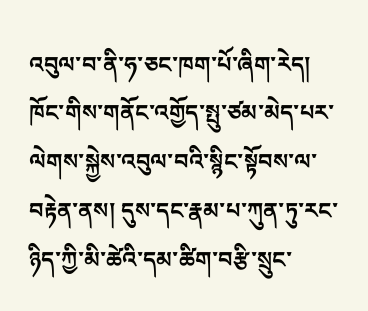འབུལ་བ་ནི་ཧ་ཅང་ཁག་པོ་ཞིག་རེད། ཁོང་གིས་གནོང་འགྱོད་སྤུ་ཙམ་མེད་པར་ལེགས་སྐྱེས་འབུལ་བའི་སྙིང་སྟོབས་ལ་བརྟེན་ནས། དུས་དང་རྣམ་པ་ཀུན་ཏུ་རང་ཉིད་ཀྱི་མི་ཚེའི་དམ་ཚིག་བརྩི་སྲུང་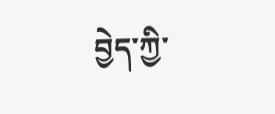བྱེད་ཀྱི་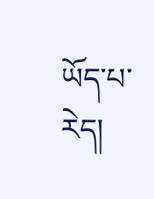ཡོད་པ་རེད།